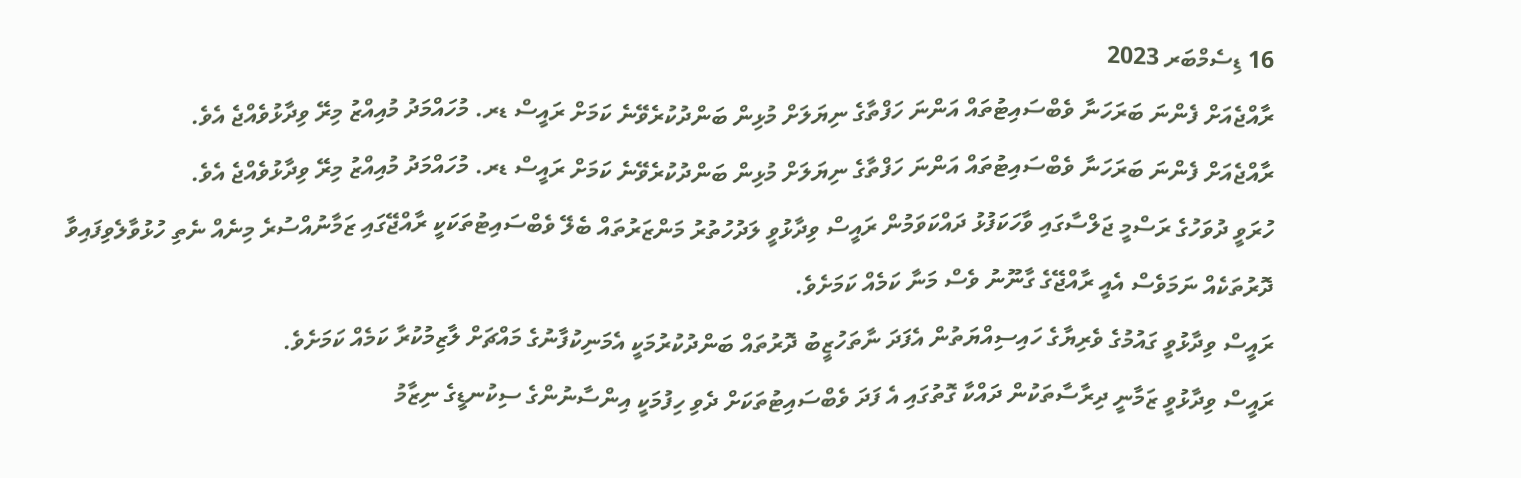16 ޑިސެމްބަރ 2023
ރާއްޖެއަށް ފެންނަ ބަރަހަނާ ވެބްސައިޓުތައް އަންނަ ހަފްތާގެ ނިޔަލަށް މުޅިން ބަންދުކުރެވޭނެ ކަމަށް ރައީސް ޑރ. މުހައްމަދު މުއިއްޒު މިރޭ ވިދާޅުވެއްޖެ އެވެ.
ރާއްޖެއަށް ފެންނަ ބަރަހަނާ ވެބްސައިޓުތައް އަންނަ ހަފްތާގެ ނިޔަލަށް މުޅިން ބަންދުކުރެވޭނެ ކަމަށް ރައީސް ޑރ. މުހައްމަދު މުއިއްޒު މިރޭ ވިދާޅުވެއްޖެ އެވެ.
ހުރަވީ ދުވަހުގެ ރަސްމީ ޖަލްސާގައި ވާހަކަފުޅު ދައްކަވަމުން ރައީސް ވިދާޅުވީ ލަދުހުތުރު މަންޒަރުތައް ބެލޭ ވެބްސައިޓުތަކަކީ ރާއްޖޭގައި ޒަމާނުއްސުރެ މިނެއް ނެތި ހުޅުވާލެވިފައިވާ ދޮރުތަކެއް ނަމަވެސް އެއީ ރާއްޖޭގެ ގާނޫނު ވެސް މަނާ ކަމެއް ކަމަށެވެ.
ރައީސް ވިދާޅުވީ ގައުމުގެ ވެރިޔާގެ ހައިސިއްޔަތުން އެފަދަ ނާތަހުޒީބު ދޮރުތައް ބަންދުކުރުމަކީ އެމަނިކުފާނުގެ މައްޗަށް ލާޒިމުކުރާ ކަމެއް ކަމަށެވެ.
ރައީސް ވިދާޅުވީ ޒަމާނީ ދިރާސާތަކުން ދައްކާ ގޮތުގައި އެ ފަދަ ވެބްސައިޓުތަކަށް ދެވި ހިފުމަކީ އިންސާނުންގެ ސިކުނޑީގެ ނިޒާމު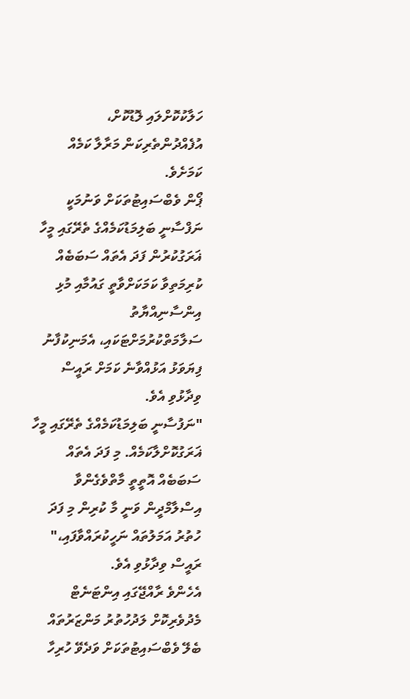ހަލާކުކޮށްލައި ލޮޑުކޮށް، އުފެއްދުންތެރިކަން މަރާލާ ކަމެއް ކަމަށެވެ.
ޕޯން ވެބްސައިޓުތަކަށް ވަނުމަކީ ނަފްސާނީ ބަލިމަޑުކަމެއްގެ ތެރޭގައި މީހާ ޣަރަގުކުރުން ފަދަ އެތައް ސަބަބެއް ކުރިމަތިވާ ކަމަކަށްވާތީ ގައުމާއި މުޅި އިންސާނިއްޔާތު ސަލާމަތްކުރުމަށްޓަކައި، އެމަނިކުފާނު ފިޔަވަޅު އަޅުއްވާނެ ކަމަށް ރައީސް ވިދާޅުވި އެވެ.
"ނަފުސާނީ ބަލިމަޑުކަމެއްގެ ތެރޭގައި މީހާ ޣަރަގުކޮށްލާކަމެއް. މި ފަދަ އެތައް ސަބަބެއް އޮތީތީ މާތްވެގެންވާ އިސްލާމްދީން ވަނީ މާ ކުރިން މި ފަދަ ހުތުރު އަމަލުތައް ނަހީކުރައްވާފައި،" ރައީސް ވިދާޅުވި އެވެ.
އެހެންވެ ރާއްޖޭގައި އިންޓަނެޓް މެދުވެރިކޮށް ލަދުހުތުރު މަންޒަރުތައް ބެލޭ ވެބްސައިޓުތަކަށް ވަދެވޭ ހުރިހާ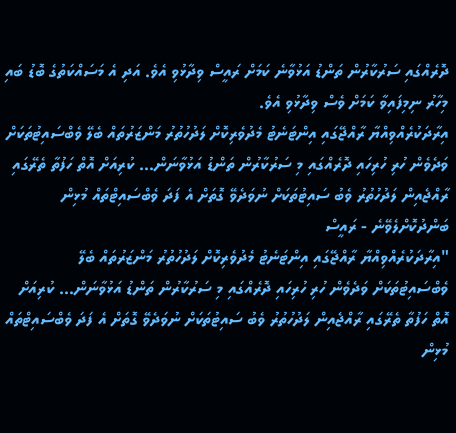ދޮރެއްގައި ސަރުކާރުން ތަންޑު އަޅުވާނެ ކަމަށް ރައީސް ވިދާޅުވި އެވެ. އަދި އެ މަސައްކަތުގެ ބޮޑު ބައި މިހާރު ނިމިފައިވާ ކަމަށް ވެސް ވިދާޅުވި އެވެ.
އިރާދަކުރެއްވިއްޔާ ރާއްޖޭގައި އިންޓަނެޓު މެދުވެރިކޮށް ލަދުހުތުރު މަންޒަރުތައް ބެލޭ ވެބްސައިޓުތަކަށް ވަދެވެން ހުރި ހުރިހައި ދޮރެއްގައި މި ސަރުކާރުން ތަންޑު އަޅުވާނަން... ކުރިއަށް އޮތް ހަފުތާ ތެރޭގައި ރާއްޖެއިން ލަދުހުތުރު ވެބު ސައިޓުތަކަށް ނުވަދެވޭ ގޮތަށް އެ ފަދަ ވެބްސައިޓްތައް މުޅިން ބަންދުކޮށްލެވޭނެ - ރައީސް
"އިރާދަކުރެއްވިއްޔާ ރާއްޖޭގައި އިންޓަނެޓު މެދުވެރިކޮށް ލަދުހުތުރު މަންޒަރުތައް ބެލޭ ވެބްސައިޓުތަކަށް ވަދެވެން ހުރި ހުރިހައި ދޮރެއްގައި މި ސަރުކާރުން ތަންޑު އަޅުވާނަން... ކުރިއަށް އޮތް ހަފުތާ ތެރޭގައި ރާއްޖެއިން ލަދުހުތުރު ވެބު ސައިޓުތަކަށް ނުވަދެވޭ ގޮތަށް އެ ފަދަ ވެބްސައިޓްތައް މުޅިން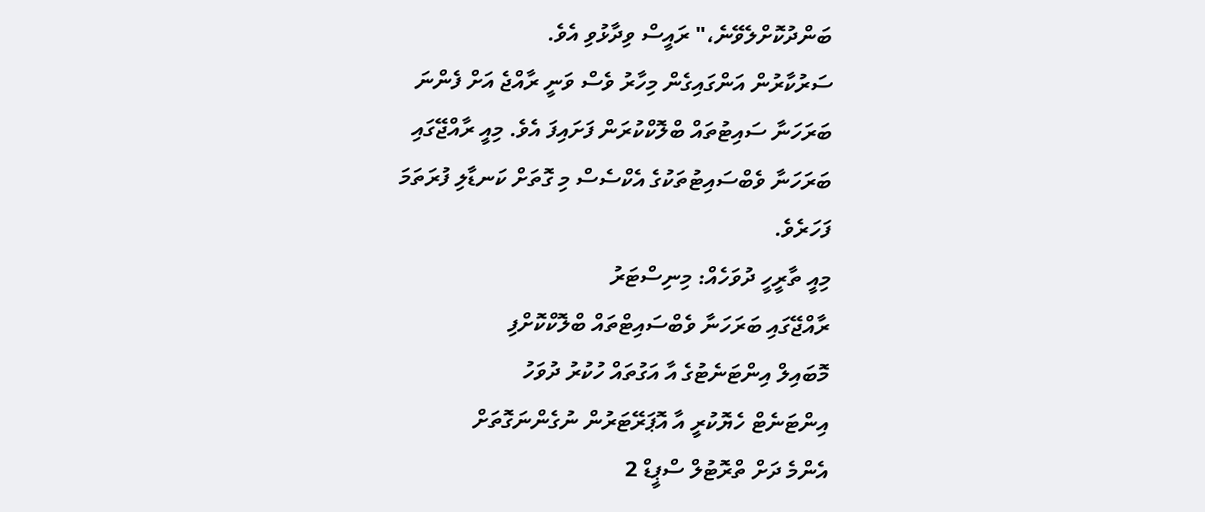ބަންދުކޮށްލެވޭނެ،" ރައީސް ވިދާޅުވި އެވެ.
ސަރުކާރުން އަންގައިގެން މިހާރު ވެސް ވަނީ ރާއްޖެ އަށް ފެންނަ ބަރަހަނާ ސައިޓުތައް ބްލޮކްކުރަން ފަށައިފަ އެވެ. މިއީ ރާއްޖޭގައި ބަރަހަނާ ވެބްސައިޓުތަކުގެ އެކްސެސް މި ގޮތަށް ކަނޑާލި ފުރަތަމަ ފަހަރެވެ.
މިއީ ތާރީހީ ދުވަހެއް: މިނިސްޓަރު
ރާއްޖޭގައި ބަރަހަނާ ވެބްސައިޓްތައް ބްލޮކްކޮށްފި
މޮބައިލް އިންޓަނެޓުގެ އާ އަގުތައް ހުކުރު ދުވަހު
އިންޓަނެޓް ހެޔޮކުރީ އާ އޮޕަރޭޓަރުން ނުގެންނަގޮތަށް
އެންމެ ދަށް ތްރޮޓުލް ސްޕީޑް 2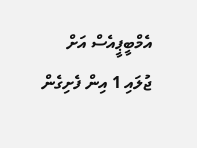އެމްބީޕީއެސް އަށް
ޖުލައި 1 އިން ފެށިގެން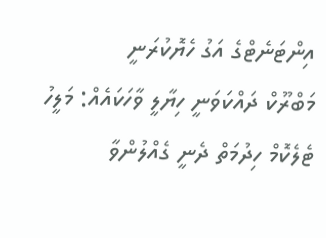އިންޓަނެޓްގެ އަގު ހެޔޮކުރަނީ
މަބްރޫކް ދައްކަވަނީ ހިޔާލީ ވާހަކައެއް: މަލީހު
ޓެލެކޮމް ހިދުމަތް ދެނީ ގެއްލުންވާ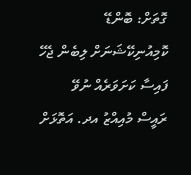ގޮތަށް: ބޮންޑޭ
ކޮމިއުނިކޭޝަނަށް ލިބެން ޖެހޭ ފައިސާ ކަށަވަރެއް ނުވޭ
ރައީސް މުއިއްޒު އދ. އަތޮޅަށް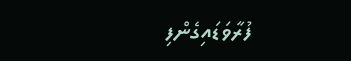ފުރާވަޑައިގެންފި